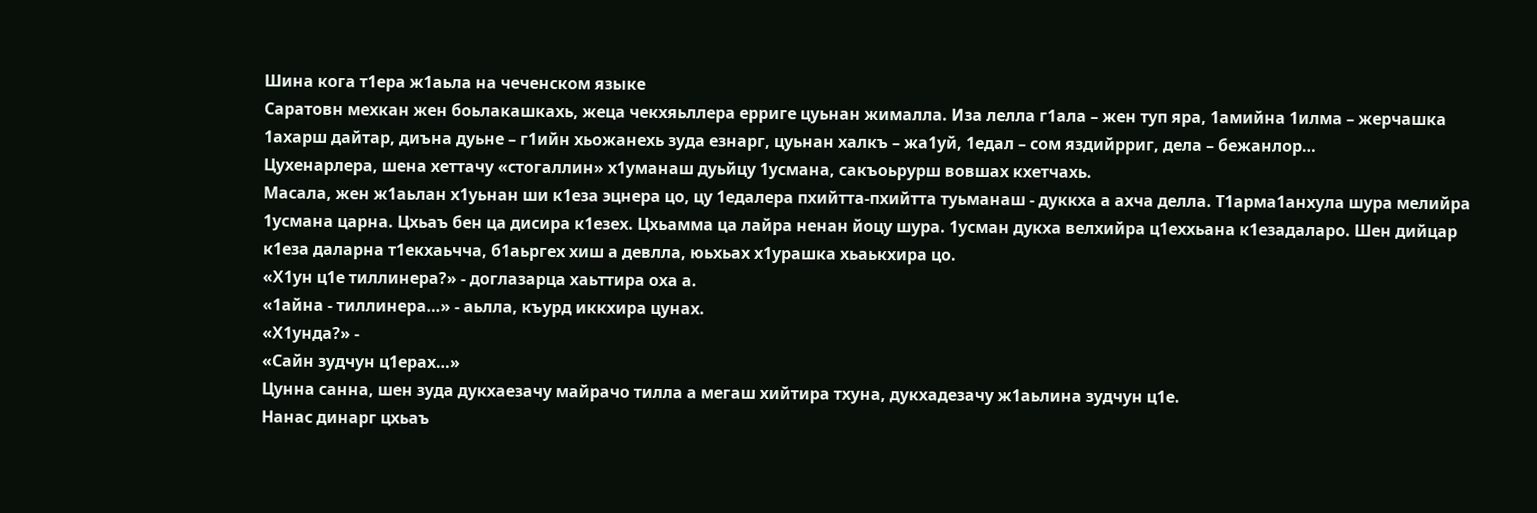Шина кога т1ера ж1аьла на чеченском языке
Саратовн мехкан жен боьлакашкахь, жеца чекхяьллера ерриге цуьнан жималла. Иза лелла г1ала – жен туп яра, 1амийна 1илма – жерчашка 1ахарш дайтар, диъна дуьне – г1ийн хьожанехь зуда езнарг, цуьнан халкъ – жа1уй, 1едал – сом яздийрриг, дела – бежанлор…
Цухенарлера, шена хеттачу «стогаллин» х1уманаш дуьйцу 1усмана, сакъоьрурш вовшах кхетчахь.
Масала, жен ж1аьлан х1уьнан ши к1еза эцнера цо, цу 1едалера пхийтта-пхийтта туьманаш - дуккха а ахча делла. Т1арма1анхула шура мелийра 1усмана царна. Цхьаъ бен ца дисира к1езех. Цхьамма ца лайра ненан йоцу шура. 1усман дукха велхийра ц1еххьана к1езадаларо. Шен дийцар к1еза даларна т1екхаьчча, б1аьргех хиш а девлла, юьхьах х1урашка хьаькхира цо.
«Х1ун ц1е тиллинера?» - доглазарца хаьттира оха а.
«1айна - тиллинера…» - аьлла, къурд иккхира цунах.
«Х1унда?» -
«Сайн зудчун ц1ерах…»
Цунна санна, шен зуда дукхаезачу майрачо тилла а мегаш хийтира тхуна, дукхадезачу ж1аьлина зудчун ц1е.
Нанас динарг цхьаъ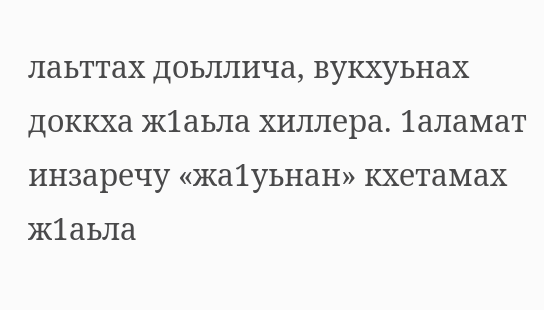лаьттах доьллича, вукхуьнах доккха ж1аьла хиллера. 1аламат инзаречу «жа1уьнан» кхетамах ж1аьла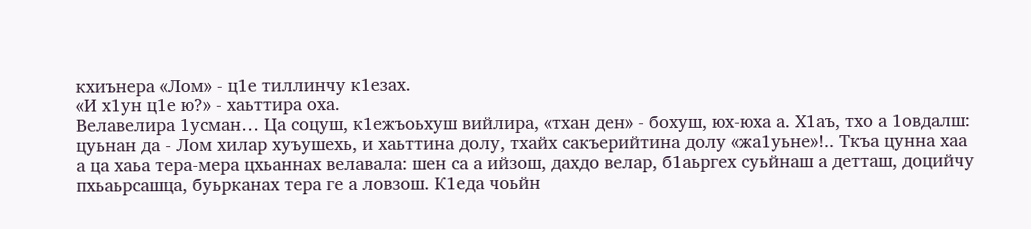кхиънера «Лом» - ц1е тиллинчу к1езах.
«И х1ун ц1е ю?» - хаьттира оха.
Велавелира 1усман… Ца соцуш, к1ежъоьхуш вийлира, «тхан ден» - бохуш, юх-юха а. Х1аъ, тхо а 1овдалш: цуьнан да - Лом хилар хуъушехь, и хаьттина долу, тхайх сакъерийтина долу «жа1уьне»!.. Ткъа цунна хаа а ца хаьа тера-мера цхьаннах велавала: шен са а ийзош, дахдо велар, б1аьргех суьйнаш а детташ, доцийчу пхьаьрсашца, буьрканах тера ге а ловзош. К1еда чоьйн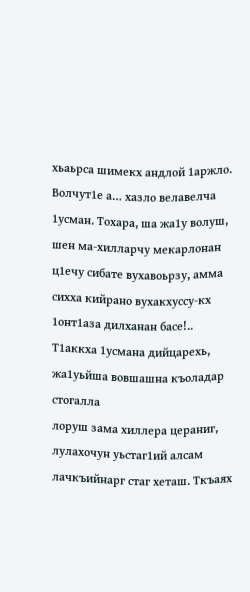хьаьрса шимекх андлой 1аржло. Волчут1е а… хазло велавелча 1усман. Тохара, ша жа1у волуш, шен ма-хилларчу мекарлонан ц1ечу сибате вухавоьрзу, амма сихха кийрано вухакхуссу-кх 1онт1аза дилханан басе!..
Т1аккха 1усмана дийцарехь, жа1уьйша вовшашна къоладар стогалла
лоруш зама хиллера цераниг, лулахочун уьстаг1ий алсам лачкъийнарг стаг хеташ. Ткъаях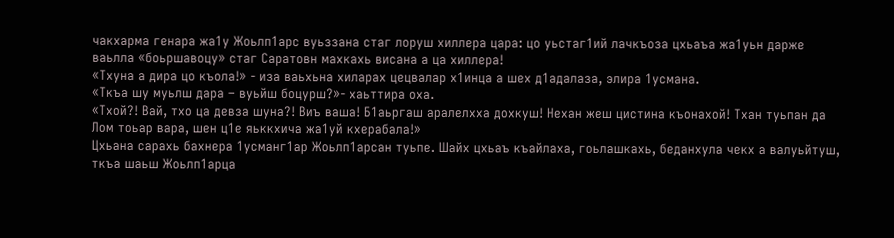чакхарма генара жа1у Жоьлп1арс вуьззана стаг лоруш хиллера цара: цо уьстаг1ий лачкъоза цхьаъа жа1уьн дарже ваьлла «боьршавоцу» стаг Саратовн махкахь висана а ца хиллера!
«Тхуна а дира цо къола!» - иза ваьхьна хиларах цецвалар х1инца а шех д1адалаза, элира 1усмана.
«Ткъа шу муьлш дара – вуьйш боцурш?»- хаьттира оха.
«Тхой?! Вай, тхо ца девза шуна?! Виъ ваша! Б1аьргаш аралелхха дохкуш! Нехан жеш цистина къонахой! Тхан туьпан да Лом тоьар вара, шен ц1е яьккхича жа1уй кхерабала!»
Цхьана сарахь бахнера 1усманг1ар Жоьлп1арсан туьпе. Шайх цхьаъ къайлаха, гоьлашкахь, беданхула чекх а валуьйтуш, ткъа шаьш Жоьлп1арца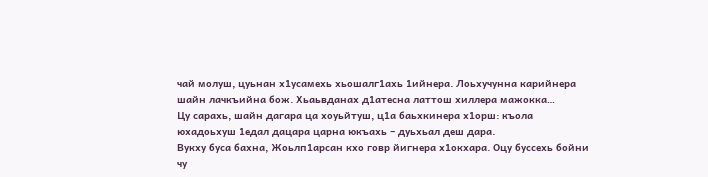чай молуш, цуьнан х1усамехь хьошалг1ахь 1ийнера. Лоьхучунна карийнера шайн лачкъийна бож. Хьаьвданах д1атесна латтош хиллера мажокка…
Цу сарахь, шайн дагара ца хоуьйтуш, ц1а баьхкинера х1орш: къола юхадоьхуш 1едал дацара царна юкъахь – дуьхьал деш дара.
Вукху буса бахна, Жоьлп1арсан кхо говр йигнера х1окхара. Оцу буссехь бойни чу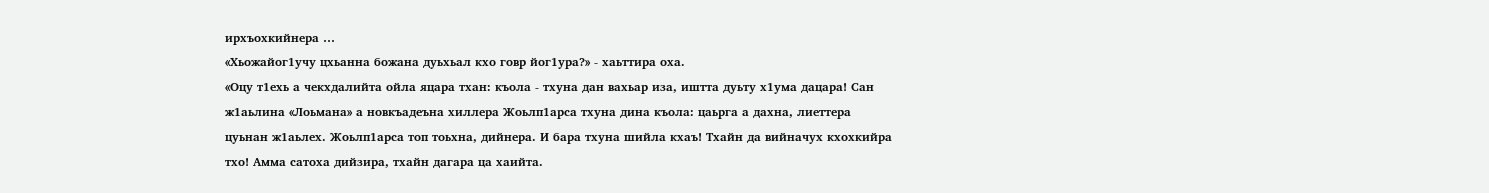ирхъохкийнера …
«Хьожайог1учу цхьанна божана дуьхьал кхо говр йог1ура?» - хаьттира оха.
«Оцу т1ехь а чекхдалийта ойла яцара тхан: къола - тхуна дан вахьар иза, иштта дуьту х1ума дацара! Сан ж1аьлина «Лоьмана» а новкъадеъна хиллера Жоьлп1арса тхуна дина къола: цаьрга а дахна, лиеттера цуьнан ж1аьлех. Жоьлп1арса топ тоьхна, дийнера. И бара тхуна шийла кхаъ! Тхайн да вийначух кхохкийра тхо! Амма сатоха дийзира, тхайн дагара ца хаийта.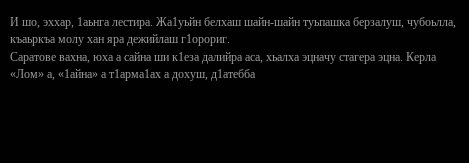И шо, эххар, 1аьнга лестира. Жа1уьйн белхаш шайн-шайн туьпашка берзалуш, чубоьлла, къаьркъа молу хан яра дежийлаш г1орориг.
Саратове вахна, юха а сайна ши к1еза далийра аса, хьалха эцначу стагера эцна. Керла «Лом» а, «1айна» а т1арма1ах а дохуш, д1атебба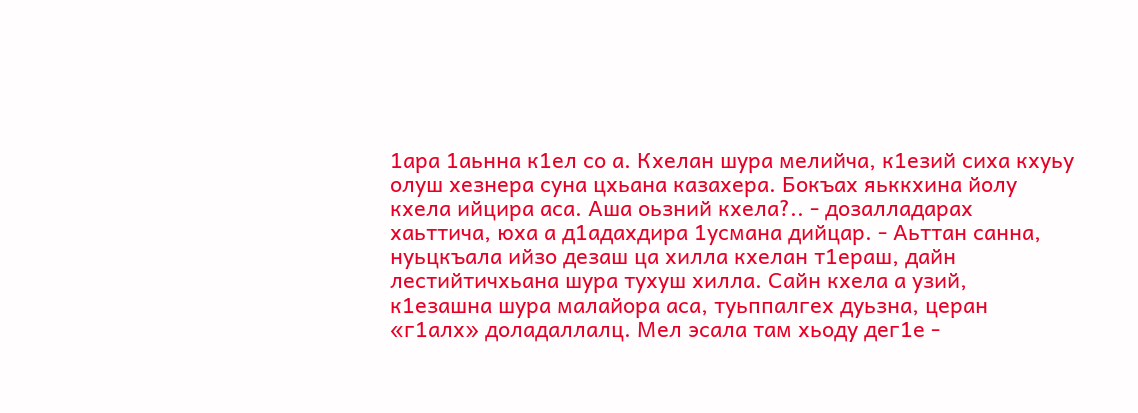1ара 1аьнна к1ел со а. Кхелан шура мелийча, к1езий сиха кхуьу олуш хезнера суна цхьана казахера. Бокъах яьккхина йолу кхела ийцира аса. Аша оьзний кхела?.. - дозалладарах хаьттича, юха а д1адахдира 1усмана дийцар. - Аьттан санна, нуьцкъала ийзо дезаш ца хилла кхелан т1ераш, дайн лестийтичхьана шура тухуш хилла. Сайн кхела а узий, к1езашна шура малайора аса, туьппалгех дуьзна, церан «г1алх» доладаллалц. Мел эсала там хьоду дег1е -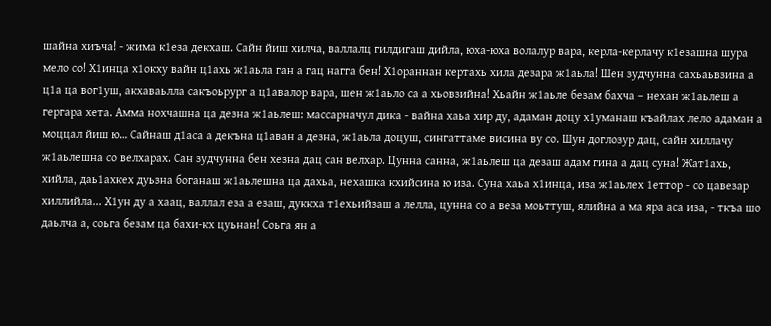шайна хиъча! - жима к1еза декхаш. Сайн йиш хилча, валлалц гилдигаш дийла, юха-юха волалур вара, керла-керлачу к1езашна шура мело со! Х1инца х1окху вайн ц1ахь ж1аьла ган а гац нагга бен! Х1ораннан кертахь хила дезара ж1аьла! Шен зудчунна сахьаьвзина а ц1а ца вог1уш, акхаваьлла сакъоьрург а ц1авалор вара, шен ж1аьло са а хьовзийна! Хьайн ж1аьле безам бахча – нехан ж1аьлеш а гергара хета. Амма нохчашна ца дезна ж1аьлеш: массарначул дика - вайна хаьа хир ду, адаман доцу х1уманаш къайлах лело адаман а моццал йиш ю… Сайнаш д1аса а декъна ц1аван а дезна, ж1аьла доцуш, сингаттаме висина ву со. Шун доглозур дац, сайн хиллачу ж1аьлешна со велхарах. Сан зудчунна бен хезна дац сан велхар. Цунна санна, ж1аьлеш ца дезаш адам гина а дац суна! Жат1ахь, хийла, даь1ахкех дуьзна боганаш ж1аьлешна ца дахьа, нехашка кхийсина ю иза. Суна хаьа х1инца, иза ж1аьлех 1еттор - со цавезар хиллийла... Х1ун ду а хаац, валлал еза а езаш, дуккха т1ехьийзаш а лелла, цунна со а веза моьттуш, ялийна а ма яра аса иза, - ткъа шо даьлча а, соьга безам ца бахи-кх цуьнан! Соьга ян а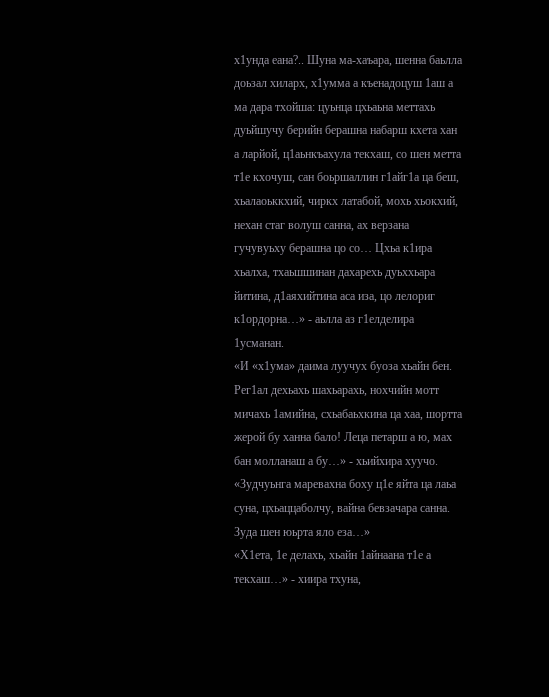х1унда еана?.. Шуна ма-хаъара, шенна баьлла доьзал хиларх, х1умма а къенадоцуш 1аш а ма дара тхойша: цуьнца цхьаьна меттахь дуьйшучу берийн берашна набарш кхета хан а ларйой, ц1аьнкъахула текхаш, со шен метта т1е кхочуш, сан боьршаллин г1айг1а ца беш, хьалаоьккхий, чиркх латабой, мохь хьокхий, нехан стаг волуш санна, ах верзана гучувуьху берашна цо со… Цхьа к1ира хьалха, тхаьшшинан дахарехь дуьххьара йитина, д1аяхийтина аса иза, цо лелориг к1ордорна…» - аьлла аз г1елделира 1усманан.
«И «х1ума» даима луучух буоза хьайн бен. Рег1ал дехьахь шахьарахь, нохчийн мотт мичахь 1амийна, схьабаьхкина ца хаа, шортта жерой бу ханна бало! Леца петарш а ю, мах бан молланаш а бу…» - хьийхира хуучо.
«Зудчуьнга маревахна боху ц1е яйта ца лаьа суна, цхьаццаболчу, вайна бевзачара санна. Зуда шен юьрта яло еза…»
«Х1ета, 1е делахь, хьайн 1айнаана т1е а текхаш…» - хиира тхуна,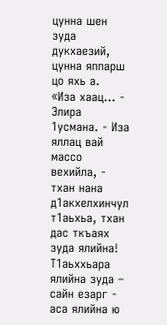цунна шен зуда дукхаезий, цунна яппарш цо яхь а.
«Иза хаац… - Элира 1усмана. - Иза яллац вай массо вехийла, - тхан нана д1акхелхинчул т1аьхьа, тхан дас ткъаях зуда ялийна! Т1аьххьара ялийна зуда – сайн езарг - аса ялийна ю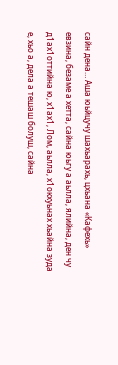сайн дена… Аша юьйцучу шахьарахь, цхьана «Кафехь» евзина, безаме а хетта, сайна юьгу а аьлла, ялийна, ден чу д1ах1оттийна ю, х1ах1, Лом, аьлла, х1окхуьнах хьайна зуда е, хьо а, дела а тешаш болуш, сайна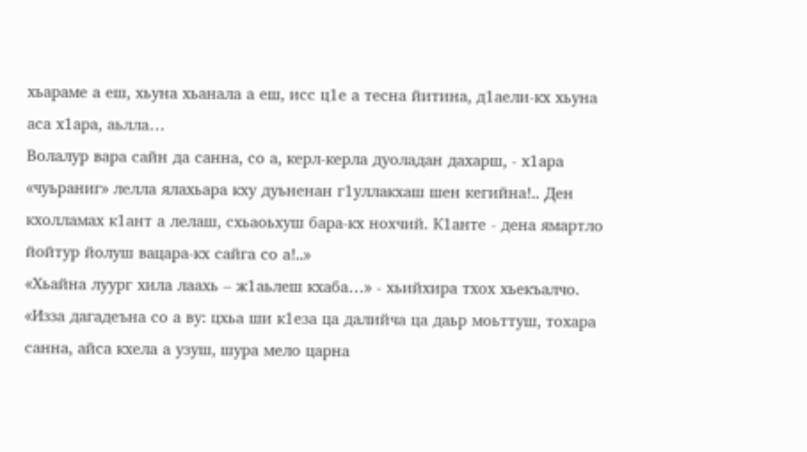хьараме а еш, хьуна хьанала а еш, исс ц1е а тесна йитина, д1аели-кх хьуна аса х1ара, аьлла…
Волалур вара сайн да санна, со а, керл-керла дуоладан дахарш, - х1ара «чуьраниг» лелла ялахьара кху дуьненан г1уллакхаш шен кегийна!.. Ден кхолламах к1ант а лелаш, схьаоьхуш бара-кх нохчий. К1анте - дена ямартло йойтур йолуш вацара-кх сайга со а!..»
«Хьайна луург хила лаахь – ж1аьлеш кхаба…» - хьийхира тхох хьекъалчо.
«Изза дагадеъна со а ву: цхьа ши к1еза ца далийча ца даьр моьттуш, тохара санна, айса кхела а узуш, шура мело царна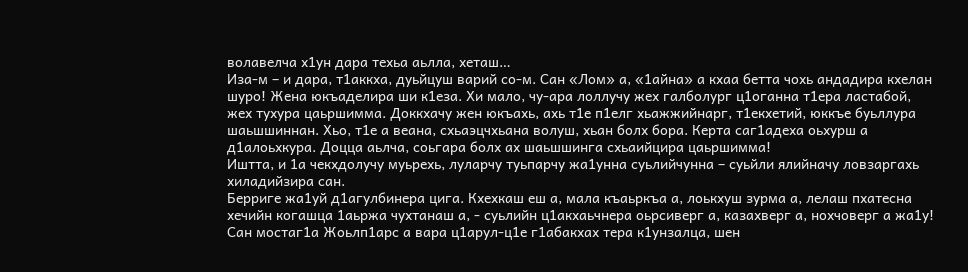волавелча х1ун дара техьа аьлла, хеташ…
Иза-м – и дара, т1аккха, дуьйцуш варий со-м. Сан «Лом» а, «1айна» а кхаа бетта чохь андадира кхелан шуро! Жена юкъаделира ши к1еза. Хи мало, чу-ара лоллучу жех галболург ц1оганна т1ера ластабой, жех тухура цаьршимма. Доккхачу жен юкъахь, ахь т1е п1елг хьажжийнарг, т1екхетий, юккъе буьллура шаьшшиннан. Хьо, т1е а веана, схьаэцчхьана волуш, хьан болх бора. Керта саг1адеха оьхурш а д1алоьхкура. Доцца аьлча, соьгара болх ах шаьшшинга схьаийцира цаьршимма!
Иштта, и 1а чекхдолучу муьрехь, луларчу туьпарчу жа1унна суьлийчунна – суьйли ялийначу ловзаргахь хиладийзира сан.
Берриге жа1уй д1агулбинера цига. Кхехкаш еш а, мала къаьркъа а, лоькхуш зурма а, лелаш пхатесна хечийн когашца 1аьржа чухтанаш а, - суьлийн ц1акхаьчнера оьрсиверг а, казахверг а, нохчоверг а жа1у!
Сан мостаг1а Жоьлп1арс а вара ц1арул-ц1е г1абакхах тера к1унзалца, шен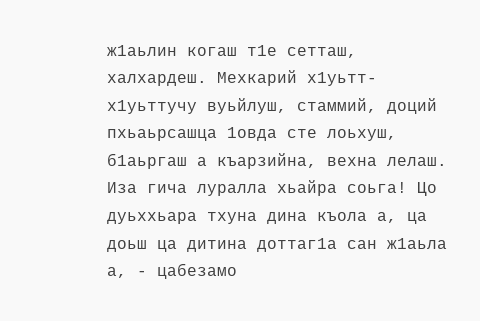ж1аьлин когаш т1е сетташ, халхардеш. Мехкарий х1уьтт-х1уьттучу вуьйлуш, стаммий, доций пхьаьрсашца 1овда сте лоьхуш, б1аьргаш а къарзийна, вехна лелаш. Иза гича луралла хьайра соьга! Цо дуьххьара тхуна дина къола а, ца доьш ца дитина доттаг1а сан ж1аьла а, - цабезамо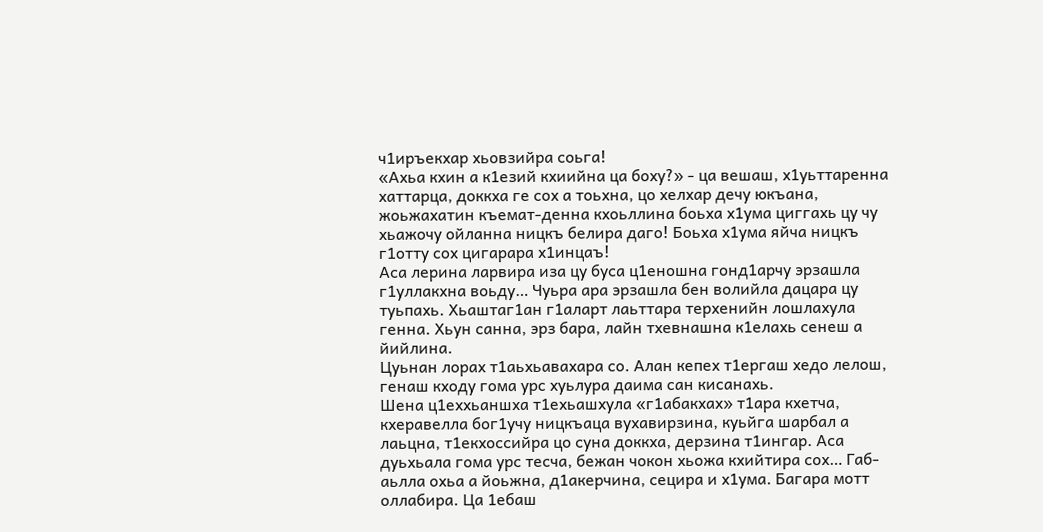ч1иръекхар хьовзийра соьга!
«Ахьа кхин а к1езий кхиийна ца боху?» - ца вешаш, х1уьттаренна хаттарца, доккха ге сох а тоьхна, цо хелхар дечу юкъана, жоьжахатин къемат-денна кхоьллина боьха х1ума циггахь цу чу хьажочу ойланна ницкъ белира даго! Боьха х1ума яйча ницкъ г1отту сох цигарара х1инцаъ!
Аса лерина ларвира иза цу буса ц1еношна гонд1арчу эрзашла г1уллакхна воьду… Чуьра ара эрзашла бен волийла дацара цу туьпахь. Хьаштаг1ан г1аларт лаьттара терхенийн лошлахула генна. Хьун санна, эрз бара, лайн тхевнашна к1елахь сенеш а йийлина.
Цуьнан лорах т1аьхьавахара со. Алан кепех т1ергаш хедо лелош, генаш кходу гома урс хуьлура даима сан кисанахь.
Шена ц1еххьаншха т1ехьашхула «г1абакхах» т1ара кхетча, кхеравелла бог1учу ницкъаца вухавирзина, куьйга шарбал а лаьцна, т1екхоссийра цо суна доккха, дерзина т1ингар. Аса дуьхьала гома урс тесча, бежан чокон хьожа кхийтира сох… Габ-аьлла охьа а йоьжна, д1акерчина, сецира и х1ума. Багара мотт оллабира. Ца 1ебаш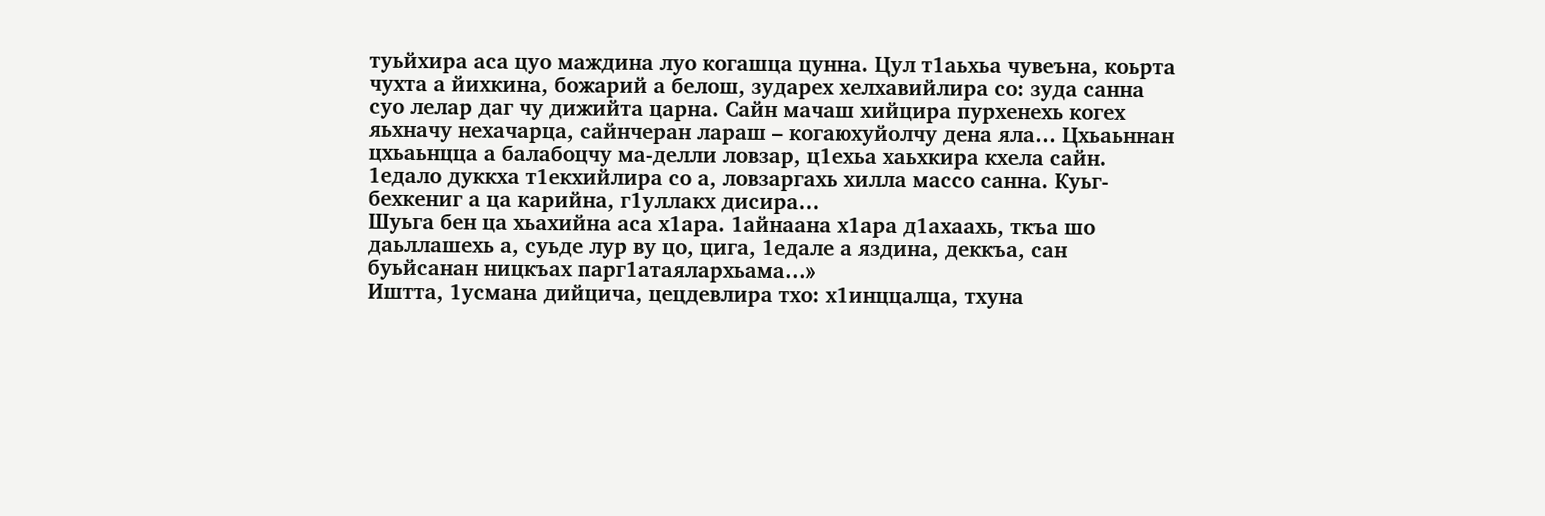туьйхира аса цуо маждина луо когашца цунна. Цул т1аьхьа чувеъна, коьрта чухта а йихкина, божарий а белош, зударех хелхавийлира со: зуда санна суо лелар даг чу дижийта царна. Сайн мачаш хийцира пурхенехь когех яьхначу нехачарца, сайнчеран лараш – когаюхуйолчу дена яла… Цхьаьннан цхьаьнцца а балабоцчу ма-делли ловзар, ц1ехьа хаьхкира кхела сайн.
1едало дуккха т1екхийлира со а, ловзаргахь хилла массо санна. Куьг- бехкениг а ца карийна, г1уллакх дисира…
Шуьга бен ца хьахийна аса х1ара. 1айнаана х1ара д1ахаахь, ткъа шо даьллашехь а, суьде лур ву цо, цига, 1едале а яздина, деккъа, сан буьйсанан ницкъах парг1атаялархьама…»
Иштта, 1усмана дийцича, цецдевлира тхо: х1инццалца, тхуна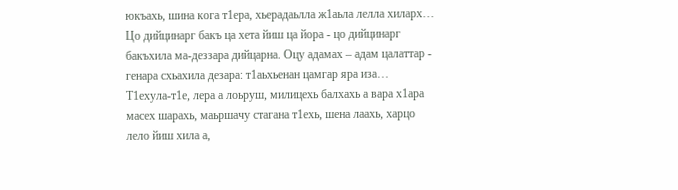юкъахь, шина кога т1ера, хьерадаьлла ж1аьла лелла хиларх…
Цо дийцинарг бакъ ца хета йиш ца йора - цо дийцинарг бакъхила ма-деззара дийцарна. Оцу адамах – адам цалаттар - генара схьахила дезара: т1аьхьенан цамгар яра иза…
Т1ехула-т1е, лера а лоьруш, милицехь балхахь а вара х1ара масех шарахь, маьршачу стагана т1ехь, шена лаахь, харцо лело йиш хила а,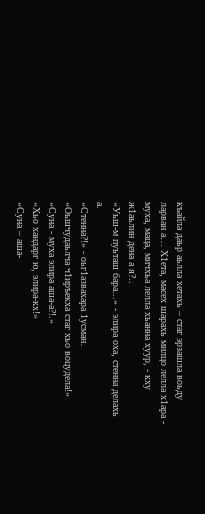къайла даьр аьлла хетахь – стаг эрзашла воьду ларван а… Х1ета, масех шарахь милцо лелла х1ара - муха, маца, мичхьа лелла хьанна хуур, - кху ж1аьлин дена а я?..
«Уьш-м пуьташ бара...» - элира оха, стенна делахь а.
«Стенна?!» - оьг1азвахара 1усман.
«Оьшчудаьлча ч1иръекха стаг хьо воцудела!»
«Суна - муха элира аша-а?!.»
«Хьо хандарг ю, элира-кх!»
«Суна – аша-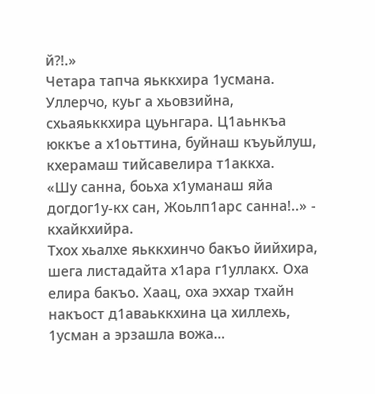й?!.»
Четара тапча яьккхира 1усмана. Уллерчо, куьг а хьовзийна, схьаяьккхира цуьнгара. Ц1аьнкъа юккъе а х1оьттина, буйнаш къуьйлуш, кхерамаш тийсавелира т1аккха.
«Шу санна, боьха х1уманаш яйа догдог1у-кх сан, Жоьлп1арс санна!..» - кхайкхийра.
Тхох хьалхе яьккхинчо бакъо йийхира, шега листадайта х1ара г1уллакх. Оха елира бакъо. Хаац, оха эххар тхайн накъост д1аваьккхина ца хиллехь, 1усман а эрзашла вожа…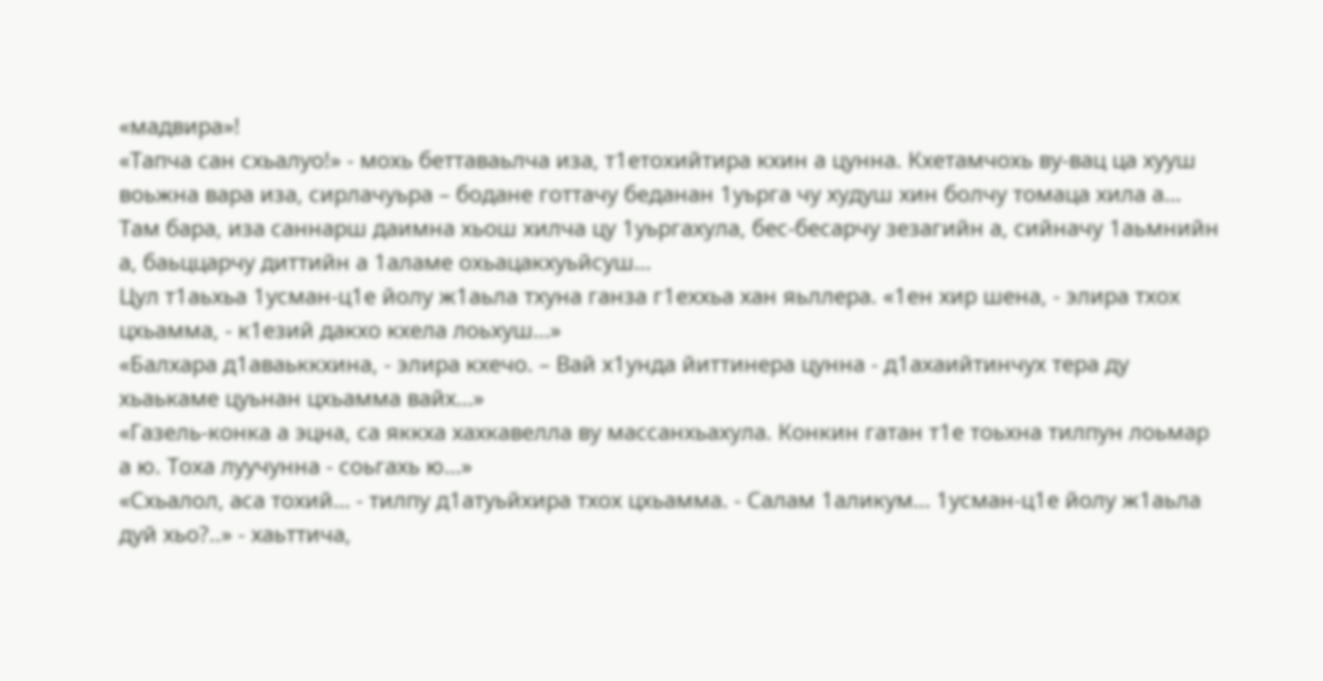«мадвира»!
«Тапча сан схьалуо!» - мохь беттаваьлча иза, т1етохийтира кхин а цунна. Кхетамчохь ву-вац ца хууш воьжна вара иза, сирлачуьра – бодане готтачу беданан 1уьрга чу худуш хин болчу томаца хила а…
Там бара, иза саннарш даимна хьош хилча цу 1уьргахула, бес-бесарчу зезагийн а, сийначу 1аьмнийн а, баьццарчу диттийн а 1аламе охьацакхуьйсуш…
Цул т1аьхьа 1усман-ц1е йолу ж1аьла тхуна ганза г1еххьа хан яьллера. «1ен хир шена, - элира тхох цхьамма, - к1езий дакхо кхела лоьхуш…»
«Балхара д1аваьккхина, - элира кхечо. – Вай х1унда йиттинера цунна - д1ахаийтинчух тера ду хьаькаме цуьнан цхьамма вайх…»
«Газель-конка а эцна, са яккха хахкавелла ву массанхьахула. Конкин гатан т1е тоьхна тилпун лоьмар а ю. Тоха луучунна - соьгахь ю…»
«Схьалол, аса тохий… - тилпу д1атуьйхира тхох цхьамма. - Салам 1аликум… 1усман-ц1е йолу ж1аьла дуй хьо?..» - хаьттича,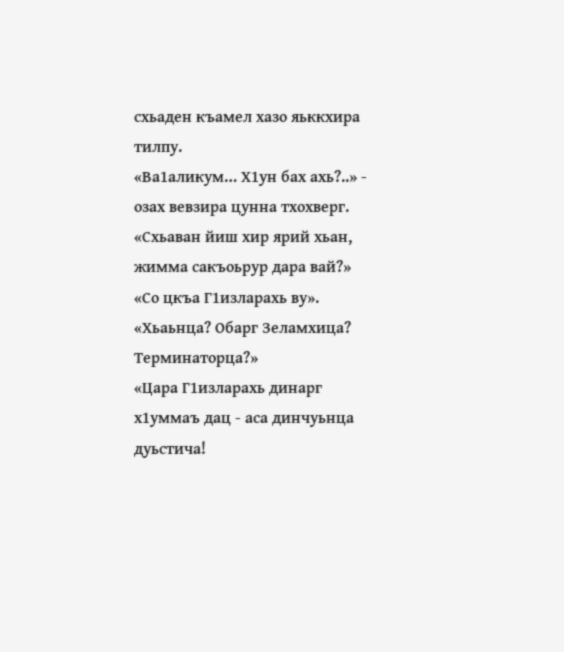схьаден къамел хазо яьккхира тилпу.
«Ва1аликум… Х1ун бах ахь?..» - озах вевзира цунна тхохверг.
«Схьаван йиш хир ярий хьан, жимма сакъоьрур дара вай?»
«Со цкъа Г1изларахь ву».
«Хьаьнца? Обарг Зеламхица? Терминаторца?»
«Цара Г1изларахь динарг х1уммаъ дац - аса динчуьнца дуьстича!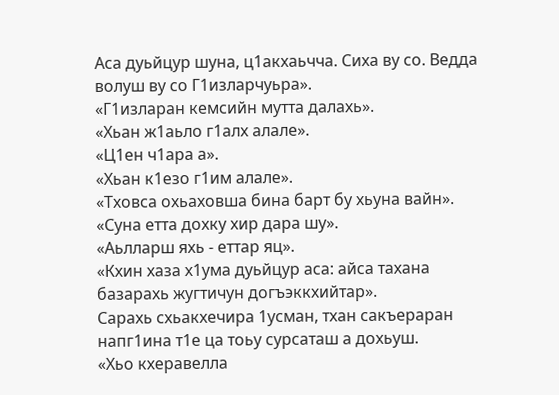Аса дуьйцур шуна, ц1акхаьчча. Сиха ву со. Ведда волуш ву со Г1изларчуьра».
«Г1изларан кемсийн мутта далахь».
«Хьан ж1аьло г1алх алале».
«Ц1ен ч1ара а».
«Хьан к1езо г1им алале».
«Тховса охьаховша бина барт бу хьуна вайн».
«Суна етта дохку хир дара шу».
«Аьлларш яхь - еттар яц».
«Кхин хаза х1ума дуьйцур аса: айса тахана базарахь жугтичун догъэккхийтар».
Сарахь схьакхечира 1усман, тхан сакъераран напг1ина т1е ца тоьу сурсаташ а дохьуш.
«Хьо кхеравелла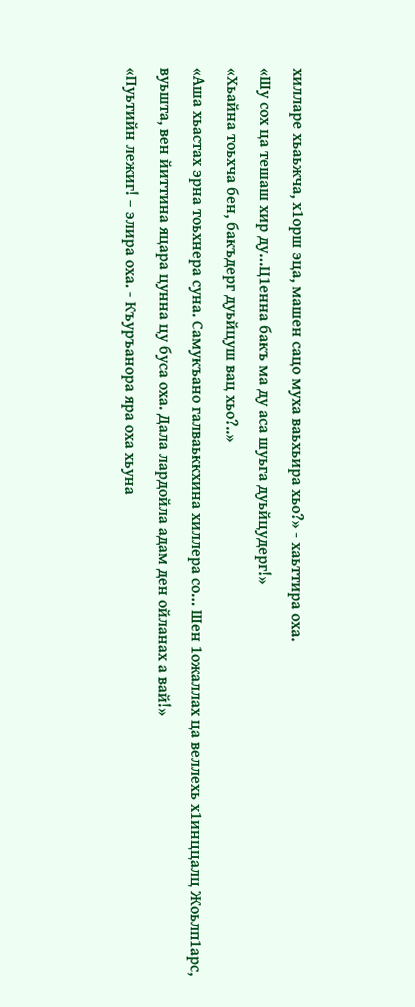хилларе хьаьжча, х1орш эца, машен сацо муха ваьхьира хьо?» - хаьттира оха.
«Шу сох ца тешаш хир ду…Ц1енна бакъ ма ду аса шуьга дуьйцудерг!»
«Хьайна тоьхча бен, бакъдерг дуьйцуш вац хьо?..»
«Аша хьастах эрна тоьхнера суна. Самукъано галваьккхина хиллера со… Шен 1ожаллах ца веллехь х1инццалц Жоьлп1арс, вуьшта, вен йиттина яцара цунна цу буса оха. Дала лардойла адам ден ойланах а вай!»
«Пуьтийн лежиг! – элира оха. - Къуръанора яра оха хьуна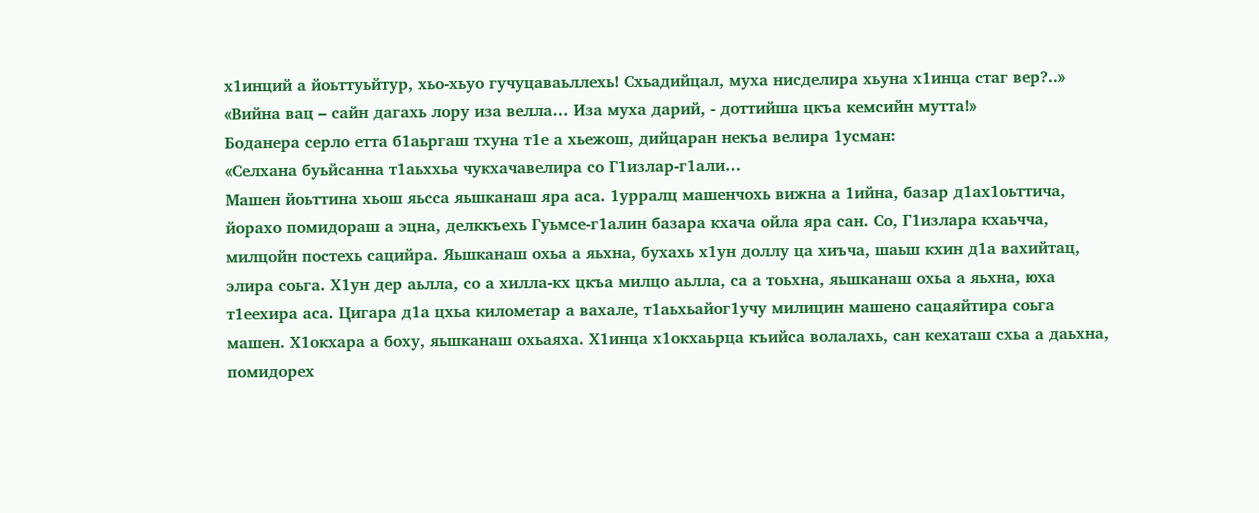х1инций а йоьттуьйтур, хьо-хьуо гучуцаваьллехь! Схьадийцал, муха нисделира хьуна х1инца стаг вер?..»
«Вийна вац – сайн дагахь лору иза велла… Иза муха дарий, - доттийша цкъа кемсийн мутта!»
Боданера серло етта б1аьргаш тхуна т1е а хьежош, дийцаран некъа велира 1усман:
«Селхана буьйсанна т1аьххьа чукхачавелира со Г1излар-г1али…
Машен йоьттина хьош яьсса яьшканаш яра аса. 1урралц машенчохь вижна а 1ийна, базар д1ах1оьттича, йорахо помидораш а эцна, делккъехь Гуьмсе-г1алин базара кхача ойла яра сан. Со, Г1излара кхаьчча, милцойн постехь сацийра. Яьшканаш охьа а яьхна, бухахь х1ун доллу ца хиъча, шаьш кхин д1а вахийтац, элира соьга. Х1ун дер аьлла, со а хилла-кх цкъа милцо аьлла, са а тоьхна, яьшканаш охьа а яьхна, юха т1еехира аса. Цигара д1а цхьа километар а вахале, т1аьхьайог1учу милицин машено сацаяйтира соьга машен. Х1окхара а боху, яьшканаш охьаяха. Х1инца х1окхаьрца къийса волалахь, сан кехаташ схьа а даьхна, помидорех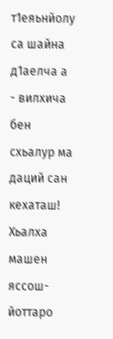т1еяьнйолу са шайна д1аелча а - вилхича бен схьалур ма даций сан кехаташ! Хьалха машен яссош-йоттаро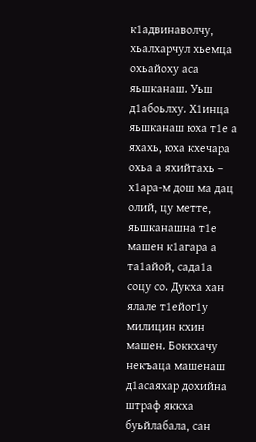к1адвинаволчу, хьалхарчул хьемца охьайоху аса яьшканаш. Уьш д1абоьлху. Х1инца яьшканаш юха т1е а яхахь, юха кхечара охьа а яхийтахь – х1ара-м дош ма дац олий, цу метте, яьшканашна т1е машен к1агара а та1айой, сада1а соцу со. Дукха хан ялале т1ейог1у милицин кхин машен. Боккхачу некъаца машенаш д1асаяхар дохийна штраф яккха буьйлабала, сан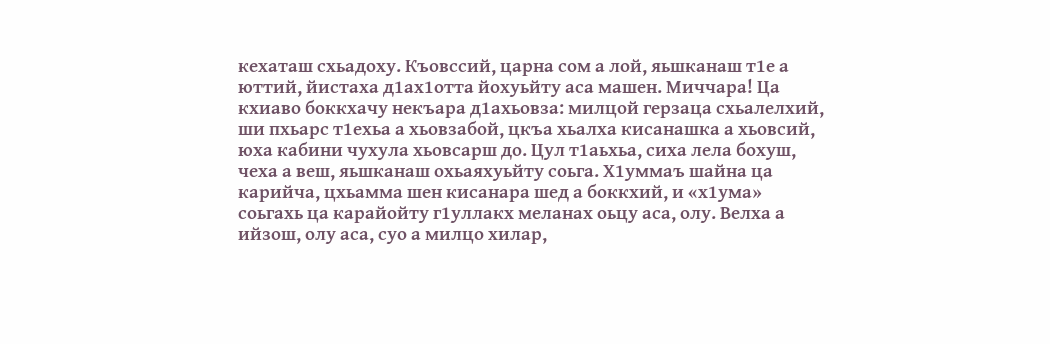кехаташ схьадоху. Къовссий, царна сом а лой, яьшканаш т1е а юттий, йистаха д1ах1отта йохуьйту аса машен. Миччара! Ца кхиаво боккхачу некъара д1ахьовза: милцой герзаца схьалелхий, ши пхьарс т1ехьа а хьовзабой, цкъа хьалха кисанашка а хьовсий, юха кабини чухула хьовсарш до. Цул т1аьхьа, сиха лела бохуш, чеха а веш, яьшканаш охьаяхуьйту соьга. Х1уммаъ шайна ца карийча, цхьамма шен кисанара шед а боккхий, и «х1ума» соьгахь ца карайойту г1уллакх меланах оьцу аса, олу. Велха а ийзош, олу аса, суо а милцо хилар,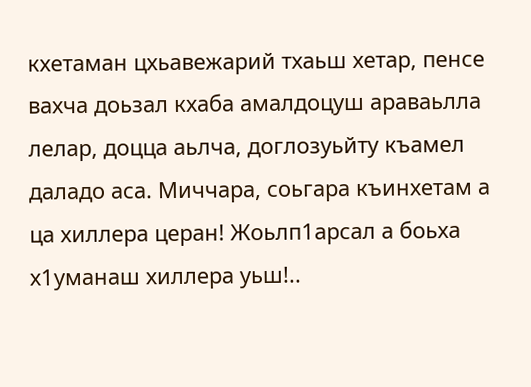кхетаман цхьавежарий тхаьш хетар, пенсе вахча доьзал кхаба амалдоцуш араваьлла лелар, доцца аьлча, доглозуьйту къамел даладо аса. Миччара, соьгара къинхетам а ца хиллера церан! Жоьлп1арсал а боьха х1уманаш хиллера уьш!..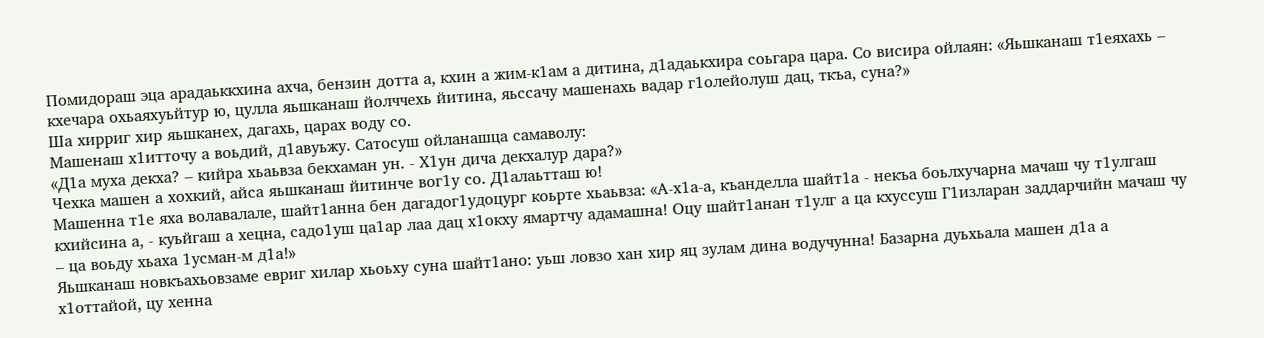Помидораш эца арадаьккхина ахча, бензин дотта а, кхин а жим-к1ам а дитина, д1адаькхира соьгара цара. Со висира ойлаян: «Яьшканаш т1еяхахь – кхечара охьаяхуьйтур ю, цулла яьшканаш йолччехь йитина, яьссачу машенахь вадар г1олейолуш дац, ткъа, суна?»
Ша хирриг хир яьшканех, дагахь, царах воду со.
Машенаш х1итточу а воьдий, д1авуьжу. Сатосуш ойланашца самаволу:
«Д1а муха декха? – кийра хьаьвза бекхаман ун. - Х1ун дича декхалур дара?»
Чехка машен а хохкий, айса яьшканаш йитинче вог1у со. Д1алаьтташ ю!
Машенна т1е яха волавалале, шайт1анна бен дагадог1удоцург коьрте хьаьвза: «А-х1а-а, къанделла шайт1а - некъа боьлхучарна мачаш чу т1улгаш кхийсина а, - куьйгаш а хецна, садо1уш ца1ар лаа дац х1окху ямартчу адамашна! Оцу шайт1анан т1улг а ца кхуссуш Г1изларан заддарчийн мачаш чу – ца воьду хьаха 1усман-м д1а!»
Яьшканаш новкъахьовзаме евриг хилар хьоьху суна шайт1ано: уьш ловзо хан хир яц зулам дина водучунна! Базарна дуьхьала машен д1а а х1оттайой, цу хенна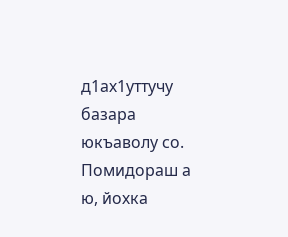д1ах1уттучу базара юкъаволу со.
Помидораш а ю, йохка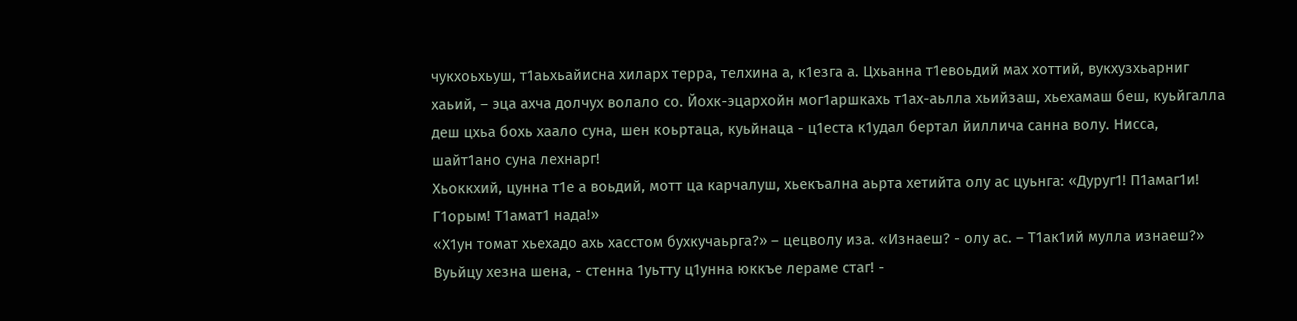чукхоьхьуш, т1аьхьайисна хиларх терра, телхина а, к1езга а. Цхьанна т1евоьдий мах хоттий, вукхузхьарниг хаьий, – эца ахча долчух волало со. Йохк-эцархойн мог1аршкахь т1ах-аьлла хьийзаш, хьехамаш беш, куьйгалла деш цхьа бохь хаало суна, шен коьртаца, куьйнаца - ц1еста к1удал бертал йиллича санна волу. Нисса, шайт1ано суна лехнарг!
Хьоккхий, цунна т1е а воьдий, мотт ца карчалуш, хьекъална аьрта хетийта олу ас цуьнга: «Дуруг1! П1амаг1и! Г1орым! Т1амат1 нада!»
«Х1ун томат хьехадо ахь хасстом бухкучаьрга?» – цецволу иза. «Изнаеш? - олу ас. – Т1ак1ий мулла изнаеш?» Вуьйцу хезна шена, - стенна 1уьтту ц1унна юккъе лераме стаг! -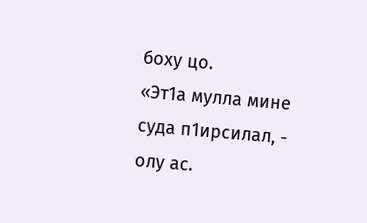боху цо.
«Эт1а мулла мине суда п1ирсилал, - олу ас.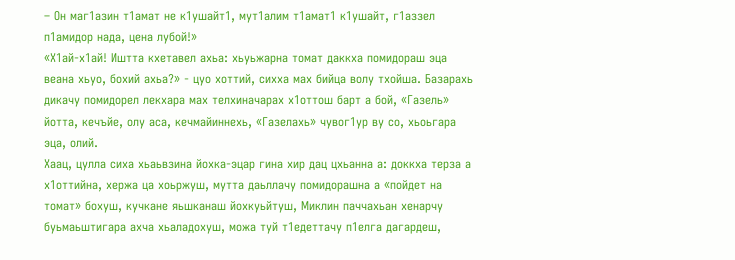– Он маг1азин т1амат не к1ушайт1, мут1алим т1амат1 к1ушайт, г1аззел п1амидор нада, цена лубой!»
«Х1ай-х1ай! Иштта кхетавел ахьа: хьуьжарна томат даккха помидораш эца веана хьуо, бохий ахьа?» - цуо хоттий, сихха мах бийца волу тхойша. Базарахь дикачу помидорел лекхара мах телхиначарах х1оттош барт а бой, «Газель» йотта, кечъйе, олу аса, кечмайиннехь, «Газелахь» чувог1ур ву со, хьоьгара эца, олий.
Хаац, цулла сиха хьаьвзина йохка-эцар гина хир дац цхьанна а: доккха терза а х1оттийна, хержа ца хоьржуш, мутта даьллачу помидорашна а «пойдет на томат» бохуш, кучкане яьшканаш йохкуьйтуш, Миклин паччахьан хенарчу буьмаьштигара ахча хьаладохуш, можа туй т1едеттачу п1елга дагардеш,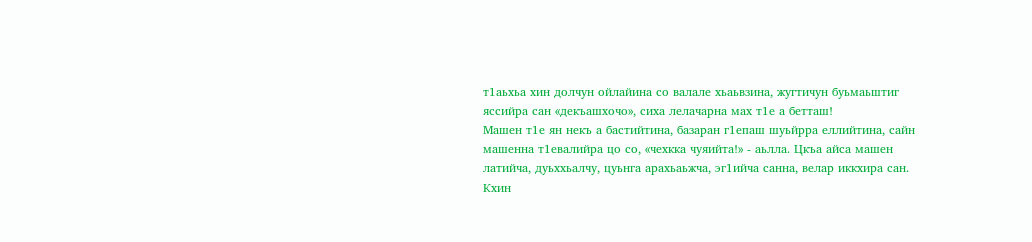т1аьхьа хин долчун ойлайина со валале хьаьвзина, жугтичун буьмаьштиг яссийра сан «декъашхочо», сиха лелачарна мах т1е а бетташ!
Машен т1е ян некъ а бастийтина, базаран г1епаш шуьйрра еллийтина, сайн машенна т1евалийра цо со, «чехкка чуяийта!» - аьлла. Цкъа айса машен латийча, дуьххьалчу, цуьнга арахьаьжча, эг1ийча санна, велар иккхира сан. Кхин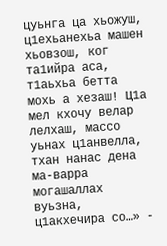цуьнга ца хьожуш, ц1ехьанехьа машен хьовзош, ког та1ийра аса, т1аьхьа бетта мохь а хезаш! Ц1а мел кхочу велар лелхаш, массо уьнах ц1анвелла, тхан нанас дена ма-варра могашаллах вуьзна, ц1акхечира со…» -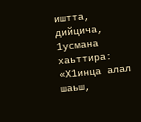иштта, дийцича, 1усмана хаьттира:
«Х1инца алал шаьш,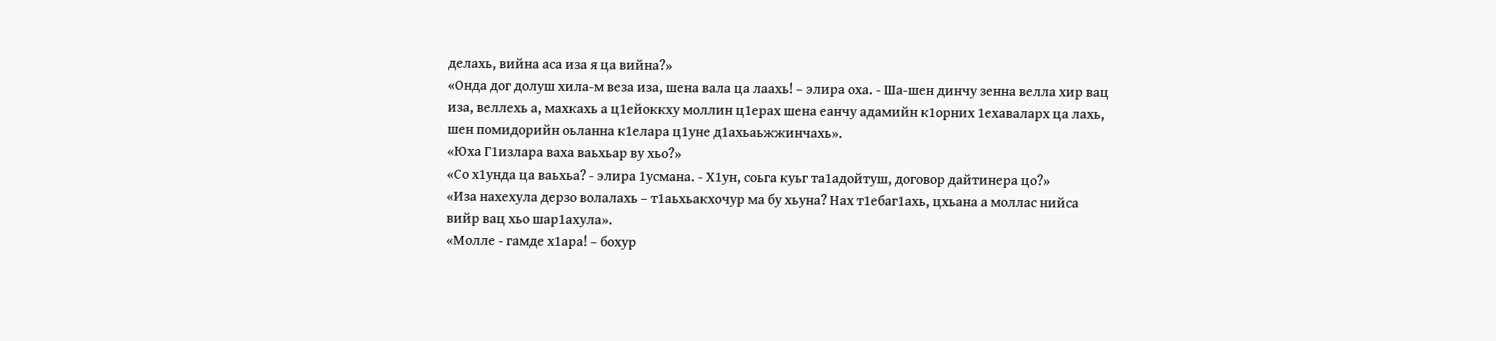делахь, вийна аса иза я ца вийна?»
«Онда дог долуш хила-м веза иза, шена вала ца лаахь! – элира оха. - Ша-шен динчу зенна велла хир вац иза, веллехь а, махкахь а ц1ейоккху моллин ц1ерах шена еанчу адамийн к1орних 1ехаваларх ца лахь, шен помидорийн оьланна к1елара ц1уне д1ахьаьжжинчахь».
«Юха Г1излара ваха ваьхьар ву хьо?»
«Со х1унда ца ваьхьа? - элира 1усмана. - Х1ун, соьга куьг та1адойтуш, договор дайтинера цо?»
«Иза нахехула дерзо волалахь – т1аьхьакхочур ма бу хьуна? Нах т1ебаг1ахь, цхьана а моллас нийса вийр вац хьо шар1ахула».
«Молле - гамде х1ара! – бохур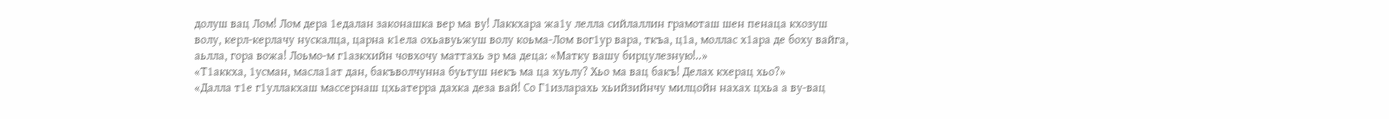долуш вац Лом! Лом дера 1едалан законашка вер ма ву! Лаккхара жа1у лелла сийлаллин грамоташ шен пенаца кхозуш волу, керл-керлачу нускалца, царна к1ела охьавуьжуш волу коьма-Лом вог1ур вара, ткъа, ц1а, моллас х1ара де боху вайга, аьлла, гора вожа! Лоьмо-м г1азкхийн човхочу маттахь эр ма деца: «Матку вашу бирцулезную!..»
«Т1аккха, 1усман, масла1ат дан, бакъволчунна буьтуш некъ ма ца хуьлу? Хьо ма вац бакъ! Делах кхерац хьо?»
«Далла т1е г1уллакхаш массернаш цхьатерра дахка деза вай! Со Г1изларахь хьийзийнчу милцойн нахах цхьа а ву-вац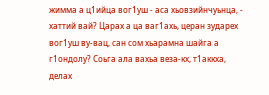жимма а ц1ийца вог1уш - аса хьовзийнчуьнца, - хаттий вай? Царах а ца ваг1ахь, церан зударех вог1уш ву-вац, сан сом хьарамна шайга а г1ондолу? Соьга ала вахьа веза-кх, т1аккха, делах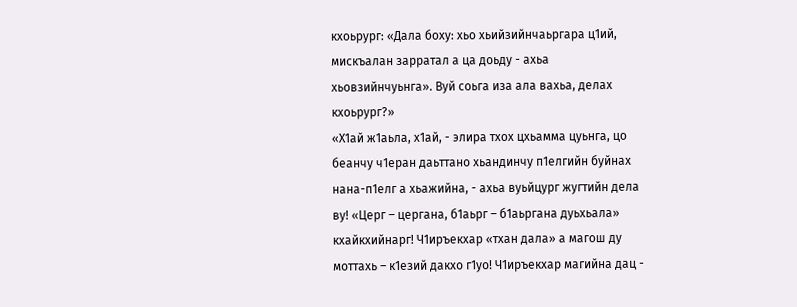кхоьрург: «Дала боху: хьо хьийзийнчаьргара ц1ий, мискъалан зарратал а ца доьду - ахьа хьовзийнчуьнга». Вуй соьга иза ала вахьа, делах кхоьрург?»
«Х1ай ж1аьла, х1ай, - элира тхох цхьамма цуьнга, цо беанчу ч1еран даьттано хьандинчу п1елгийн буйнах нана-п1елг а хьажийна, - ахьа вуьйцург жугтийн дела ву! «Церг – цергана, б1аьрг – б1аьргана дуьхьала» кхайкхийнарг! Ч1иръекхар «тхан дала» а магош ду моттахь – к1езий дакхо г1уо! Ч1иръекхар магийна дац -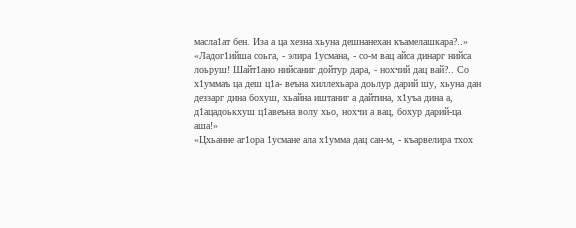масла1ат бен. Иза а ца хезна хьуна дешнанехан къамелашкара?..»
«Ладог1ийша соьга, - элира 1усмана, - со-м вац айса динарг нийса лоьруш! Шайт1ано нийсаниг дойтур дара, - нохчий дац вай?.. Со х1уммаъ ца деш ц1а- веъна хиллехьара доьлур дарий шу, хьуна дан деззарг дина бохуш, хьайна иштаниг а дайтина, х1уъа дина а, д1ацадоькхуш ц1авеъна волу хьо, нохчи а вац, бохур дарий-ца аша!»
«Цхьанне аг1ора 1усмане ала х1умма дац сан-м, - къарвелира тхох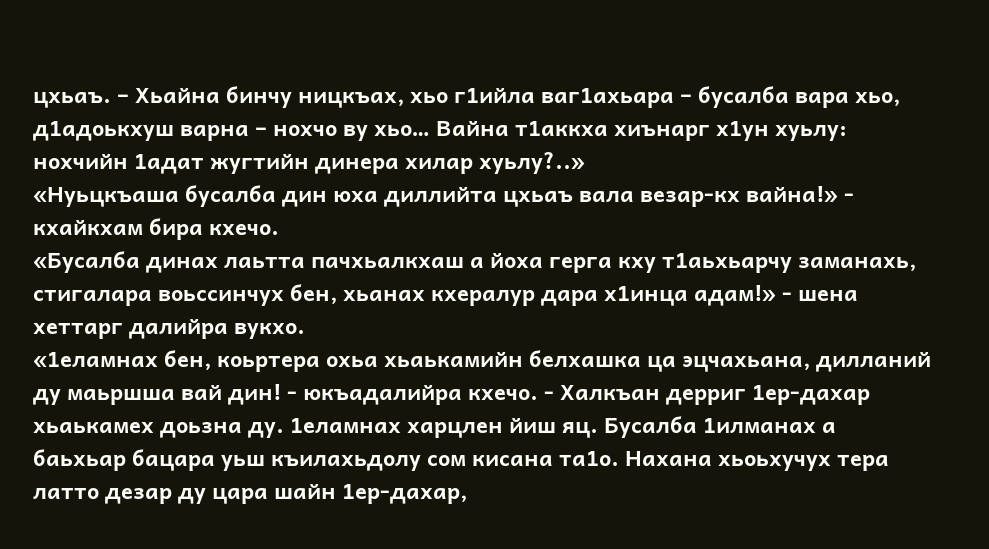цхьаъ. – Хьайна бинчу ницкъах, хьо г1ийла ваг1ахьара – бусалба вара хьо, д1адоькхуш варна – нохчо ву хьо… Вайна т1аккха хиънарг х1ун хуьлу: нохчийн 1адат жугтийн динера хилар хуьлу?..»
«Нуьцкъаша бусалба дин юха диллийта цхьаъ вала везар-кх вайна!» - кхайкхам бира кхечо.
«Бусалба динах лаьтта пачхьалкхаш а йоха герга кху т1аьхьарчу заманахь, стигалара воьссинчух бен, хьанах кхералур дара х1инца адам!» - шена хеттарг далийра вукхо.
«1еламнах бен, коьртера охьа хьаькамийн белхашка ца эцчахьана, дилланий ду маьршша вай дин! - юкъадалийра кхечо. - Халкъан дерриг 1ер-дахар хьаькамех доьзна ду. 1еламнах харцлен йиш яц. Бусалба 1илманах а баьхьар бацара уьш къилахьдолу сом кисана та1о. Нахана хьоьхучух тера латто дезар ду цара шайн 1ер-дахар,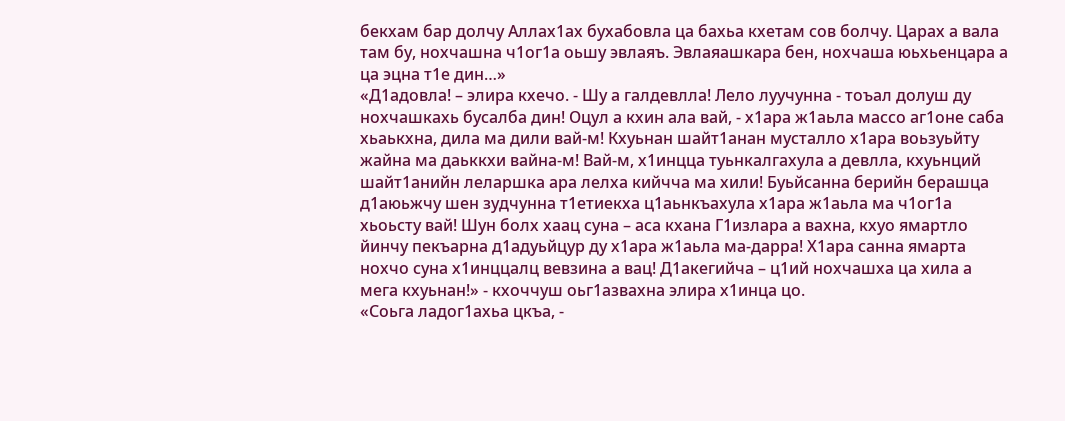бекхам бар долчу Аллах1ах бухабовла ца бахьа кхетам сов болчу. Царах а вала там бу, нохчашна ч1ог1а оьшу эвлаяъ. Эвлаяашкара бен, нохчаша юьхьенцара а ца эцна т1е дин…»
«Д1адовла! – элира кхечо. - Шу а галдевлла! Лело луучунна - тоъал долуш ду нохчашкахь бусалба дин! Оцул а кхин ала вай, - х1ара ж1аьла массо аг1оне саба хьаькхна, дила ма дили вай-м! Кхуьнан шайт1анан мусталло х1ара воьзуьйту жайна ма даьккхи вайна-м! Вай-м, х1инцца туьнкалгахула а девлла, кхуьнций шайт1анийн леларшка ара лелха кийчча ма хили! Буьйсанна берийн берашца д1аюьжчу шен зудчунна т1етиекха ц1аьнкъахула х1ара ж1аьла ма ч1ог1а хьоьсту вай! Шун болх хаац суна – аса кхана Г1излара а вахна, кхуо ямартло йинчу пекъарна д1адуьйцур ду х1ара ж1аьла ма-дарра! Х1ара санна ямарта нохчо суна х1инццалц вевзина а вац! Д1акегийча – ц1ий нохчашха ца хила а мега кхуьнан!» - кхоччуш оьг1азвахна элира х1инца цо.
«Соьга ладог1ахьа цкъа, -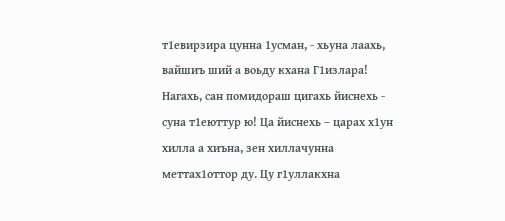т1евирзира цунна 1усман, - хьуна лаахь, вайшиъ ший а воьду кхана Г1излара! Нагахь, сан помидораш цигахь йиснехь - суна т1еюттур ю! Ца йиснехь – царах х1ун хилла а хиъна, зен хиллачунна меттах1оттор ду. Цу г1уллакхна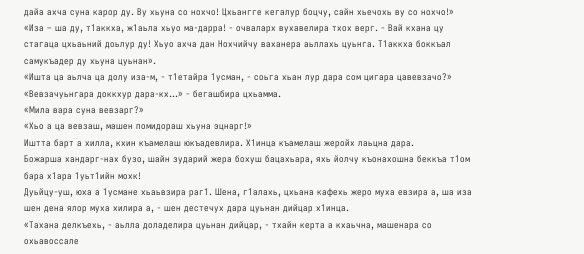дайа ахча суна карор ду. Ву хьуна со нохчо! Цхьангге кегалур боцчу, сайн хьечохь ву со нохчо!»
«Иза – ша ду, т1аккха, ж1аьла хьуо ма-дарра! - очваларх вухавелира тхох верг. - Вай кхана цу стагаца цхьаьний доьлур ду! Хьуо ахча дан Нохчийчу ваханера аьллахь цуьнга. Т1аккха боккъал самукъадер ду хьуна цуьнан».
«Ишта ца аьлча ца долу иза-м, - т1етайра 1усман, - соьга хьан лур дара сом цигара цавевзачо?»
«Вевзачуьнгара доккхур дара-кх…» - бегашбира цхьамма.
«Мила вара суна вевзарг?»
«Хьо а ца вевзаш, машен помидораш хьуна эцнарг!»
Иштта барт а хилла, кхин къамелаш юкъадевлира. Х1инца къамелаш жеройх лаьцна дара.
Божарша хандарг-нах бузо, шайн зударий жера бохуш бацахьара, яхь йолчу къонахошна беккъа т1ом бара х1ара 1уьт1ийн мохк!
Дуьйцу-уш, юха а 1усмане хьаьвзира раг1. Шена, г1алахь, цхьана кафехь жеро муха евзира а, ша иза шен дена ялор муха хилира а, - шен дестечух дара цуьнан дийцар х1инца.
«Тахана делкъехь, - аьлла доладелира цуьнан дийцар, - тхайн керта а кхаьчна, машенара со охьавоссале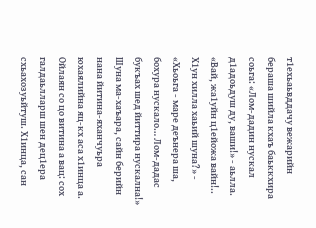т1ехьаьвддачу вежарийн бераша шийла кхаъ баьккхира соьга: «Лом-дадин нускал д1адоьдуш ду, ваши!» - аьлла. «Вай, жа1уйн ц1ейожа вайн!.. Х1ун хилла хаьий шуна?» - «Хьоьга - маре деънера ша, бохура нускало… Лом-дадас букъах шед йиттира нускална!»
Шуна ма-хаъара, сайн берийн нана йитина-яханчуьра юхаялийна яц-кх аса х1инца а. Ойлаян со цо витина а вац: сох галдаьлларш шен дец1ера схьахозуьйтуш. Х1инца, сан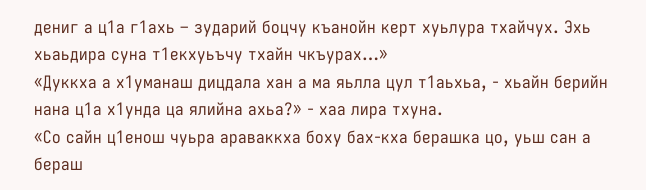дениг а ц1а г1ахь – зударий боцчу къанойн керт хуьлура тхайчух. Эхь хьаьдира суна т1екхуьъчу тхайн чкъурах…»
«Дуккха а х1уманаш дицдала хан а ма яьлла цул т1аьхьа, - хьайн берийн нана ц1а х1унда ца ялийна ахьа?» - хаа лира тхуна.
«Со сайн ц1енош чуьра араваккха боху бах-кха берашка цо, уьш сан а бераш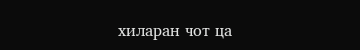хиларан чот ца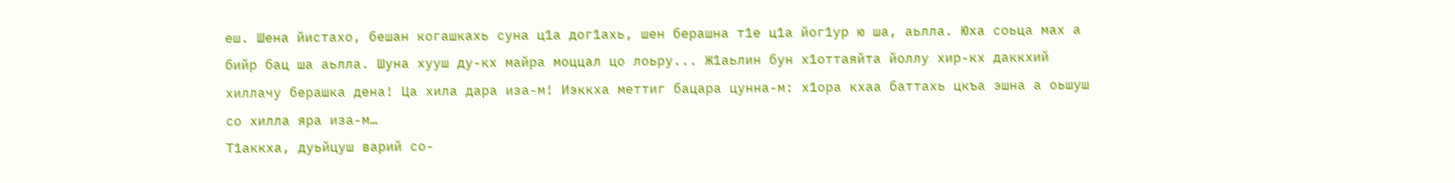еш. Шена йистахо, бешан когашкахь суна ц1а дог1ахь, шен берашна т1е ц1а йог1ур ю ша, аьлла. Юха соьца мах а бийр бац ша аьлла. Шуна хууш ду-кх майра моццал цо лоьру... Ж1аьлин бун х1оттаяйта йоллу хир-кх даккхий хиллачу берашка дена! Ца хила дара иза-м! Иэккха меттиг бацара цунна-м: х1ора кхаа баттахь цкъа эшна а оьшуш со хилла яра иза-м…
Т1аккха, дуьйцуш варий со-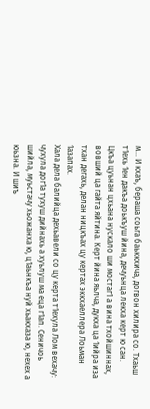м… И кхаъ, бераша соьга баьккхича, догвон хилира со. Тхаьш т1ехь 1ен дакъа доькъуш йина, дечуьнца лекха керт ю сан. Цкъа цуьнан цхьана нускало ши мостаг1 а вина тхойшиннах, вовший ца гайта яйтина. Керт йина яьлча, дукха ца 1ийра иза тхан дегахь, делан ницкъах цу кертах эккхаеллера Лоьман 1азапах.
Хала дела балийца дехьавели со цу керта т1ехула Лом вехачу: чухула дог1а тухуш дийнахь а хуьлуш ма еца г1ап. Сеничоь шийла, муьстачу хьожанха ю, ц1аьнкъа нуй хьакхаза ю, нехех а юьзна. И шиъ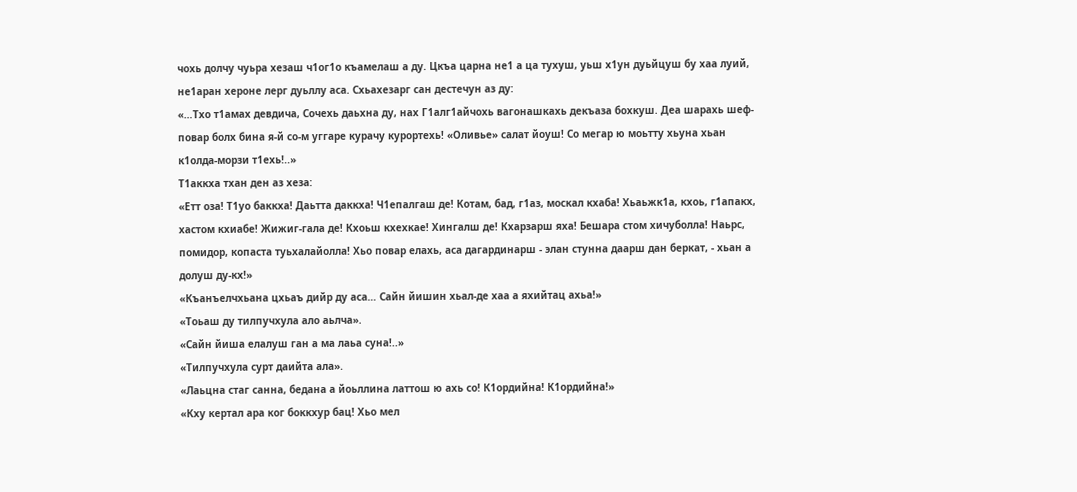чохь долчу чуьра хезаш ч1ог1о къамелаш а ду. Цкъа царна не1 а ца тухуш, уьш х1ун дуьйцуш бу хаа луий, не1аран хероне лерг дуьллу аса. Схьахезарг сан дестечун аз ду:
«…Тхо т1амах девдича, Сочехь даьхна ду, нах Г1алг1айчохь вагонашкахь декъаза бохкуш. Деа шарахь шеф-повар болх бина я-й со-м уггаре курачу курортехь! «Оливье» салат йоуш! Со мегар ю моьтту хьуна хьан к1олда-морзи т1ехь!..»
Т1аккха тхан ден аз хеза:
«Етт оза! Т1уо баккха! Даьтта даккха! Ч1епалгаш де! Котам, бад, г1аз, москал кхаба! Хьаьжк1а, кхоь, г1апакх, хастом кхиабе! Жижиг-гала де! Кхоьш кхехкае! Хингалш де! Кхарзарш яха! Бешара стом хичуболла! Наьрс, помидор, копаста туьхалайолла! Хьо повар елахь, аса дагардинарш - элан стунна даарш дан беркат, - хьан а долуш ду-кх!»
«Къанъелчхьана цхьаъ дийр ду аса… Сайн йишин хьал-де хаа а яхийтац ахьа!»
«Тоьаш ду тилпучхула ало аьлча».
«Сайн йиша елалуш ган а ма лаьа суна!..»
«Тилпучхула сурт даийта ала».
«Лаьцна стаг санна, бедана а йоьллина латтош ю ахь со! К1ордийна! К1ордийна!»
«Кху кертал ара ког боккхур бац! Хьо мел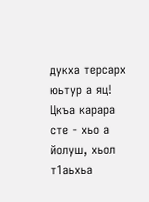дукха терсарх юьтур а яц! Цкъа карара сте - хьо а йолуш, хьол т1аьхьа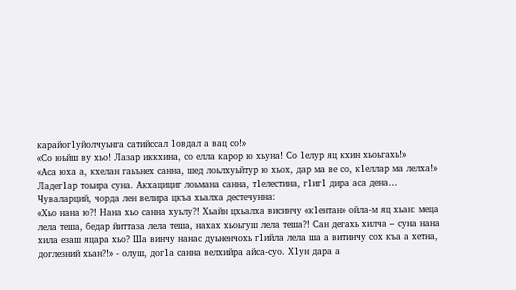карайог1уйолчуьнга сатийссал 1овдал а вац со!»
«Со юьйш ву хьо! Лазар иккхина, со елла карор ю хьуна! Со 1елур яц кхин хьоьгахь!»
«Аса юха а, кхелан гаьънех санна, шед лоьлхуьйтур ю хьох, дар ма ве со, к1еллар ма лелха!»
Ладег1ар тоьира суна. Акхацициг лоьмана санна, т1елестина, г1иг1 дира аса дена… Чуваларций, чорда лен велира цкъа хьалха дестечунна:
«Хьо нана ю?! Нана хьо санна хуьлу?! Хьайн цхьалха висинчу «к1ентан» ойла-м яц хьан: меца лела теша, бедар йиттаза лела теша, нахах хьоьгуш лела теша?! Сан дегахь хилча – суна нана хила езаш яцара хьо? Ша винчу нанас дуьненчохь г1ийла лела ша а витинчу сох къа а хетна, доглезний хьан?!» - олуш, дог1а санна велхийра айса-суо. Х1ун дара а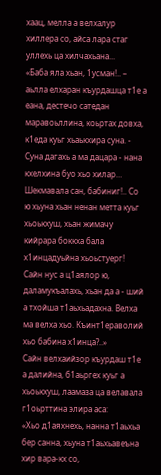хаац, мелла а велхалур хиллера со, айса лара стаг уллехь ца хилчахьана...
«Баба яла хьан, 1усман!.. – аьлла елхаран къурдашца т1е а еана, дестечо сатедан маравоьллина, коьртах довха, к1еда куьг хьаькхира суна. - Суна дагахь а ма дацара - нана кхелхина буо хьо хилар… Шекмавала сан, бабиниг!.. Со ю хьуна хьан ненан метта куьг хьоькхуш, хьан жимачу кийрара боккха бала х1инцадуьйна хьоьстуерг! Сайн нус а ц1аялор ю, даламукъалахь, хьан да а - ший а тхойша т1аьхьадахна. Велха ма велха хьо. Къинт1ераволий хьо бабина х1инца?..»
Сайн велхаийзор къурдаш т1е а далийна, б1аьргех куьг а хьоькхуш, лаамаза ца велавала г1оьрттина элира аса:
«Хьо д1аяхнехь, нанна т1аьхьа бер санна, хьуна т1аьхьавеъна хир вара-кх со,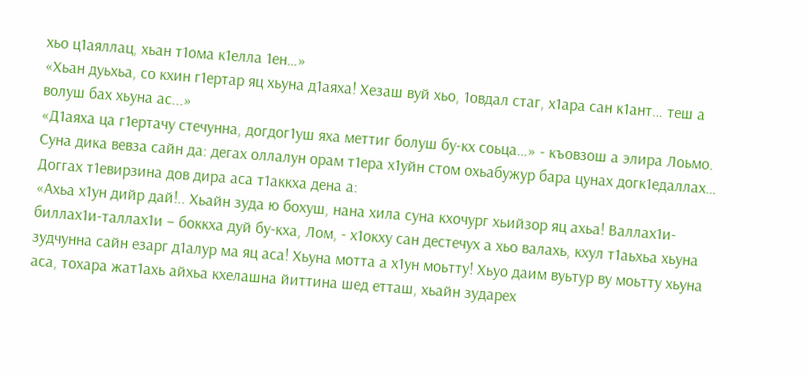хьо ц1аяллац, хьан т1ома к1елла 1ен…»
«Хьан дуьхьа, со кхин г1ертар яц хьуна д1аяха! Хезаш вуй хьо, 1овдал стаг, х1ара сан к1ант… теш а волуш бах хьуна ас...»
«Д1аяха ца г1ертачу стечунна, догдог1уш яха меттиг болуш бу-кх соьца…» - къовзош а элира Лоьмо. Суна дика вевза сайн да: дегах оллалун орам т1ера х1уйн стом охьабужур бара цунах догк1едаллах…
Доггах т1евирзина дов дира аса т1аккха дена а:
«Ахьа х1ун дийр дай!.. Хьайн зуда ю бохуш, нана хила суна кхочург хьийзор яц ахьа! Валлах1и-биллах1и-таллах1и – боккха дуй бу-кха, Лом, - х1окху сан дестечух а хьо валахь, кхул т1аьхьа хьуна зудчунна сайн езарг д1алур ма яц аса! Хьуна мотта а х1ун моьтту! Хьуо даим вуьтур ву моьтту хьуна аса, тохара жат1ахь айхьа кхелашна йиттина шед етташ, хьайн зударех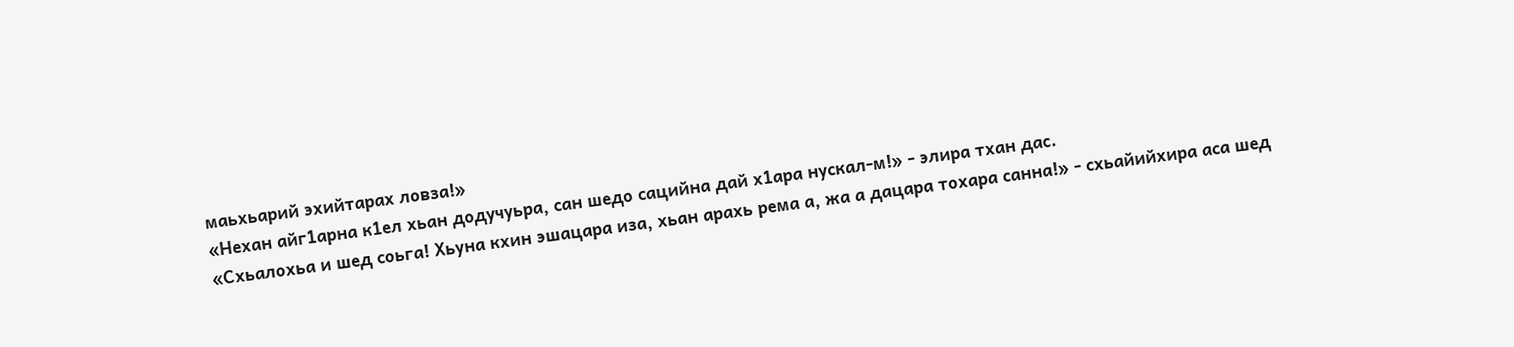маьхьарий эхийтарах ловза!»
«Нехан айг1арна к1ел хьан додучуьра, сан шедо сацийна дай х1ара нускал-м!» - элира тхан дас.
«Схьалохьа и шед соьга! Хьуна кхин эшацара иза, хьан арахь рема а, жа а дацара тохара санна!» - схьайийхира аса шед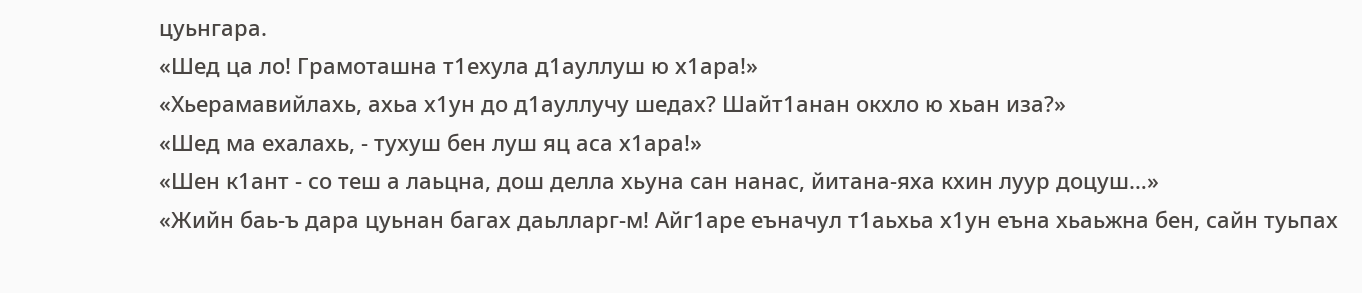цуьнгара.
«Шед ца ло! Грамоташна т1ехула д1ауллуш ю х1ара!»
«Хьерамавийлахь, ахьа х1ун до д1ауллучу шедах? Шайт1анан окхло ю хьан иза?»
«Шед ма ехалахь, - тухуш бен луш яц аса х1ара!»
«Шен к1ант - со теш а лаьцна, дош делла хьуна сан нанас, йитана-яха кхин луур доцуш…»
«Жийн баь-ъ дара цуьнан багах даьлларг-м! Айг1аре еъначул т1аьхьа х1ун еъна хьаьжна бен, сайн туьпах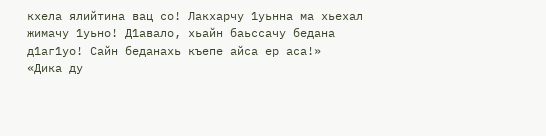кхела ялийтина вац со! Лакхарчу 1уьнна ма хьехал жимачу 1уьно! Д1авало, хьайн баьссачу бедана д1аг1уо! Сайн беданахь къепе айса ер аса!»
«Дика ду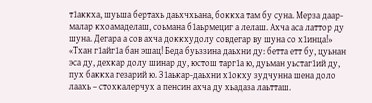т1аккха, шуьша бертахь даьхчхьана, боккха там бу суна. Мерза даар-малар кхоамаделаш, соьмана б1аьрмециг а лелаш. Ахча аса латтор ду шуна. Дегара а сов ахча доккхудолу совдегар ву шуна со х1инца!»
«Тхан г1айг1а бан эшац! Беда буьззина даьхни ду: бетта етт бу, цуьнан эса ду, дехкар долу шинар ду, юстош тарг1а ю, дуьман уьстаг1ий ду, пух баккха гезарий ю. З1аькар-даьхни х1окху зудчунна шена доло лаахь – стохкалерчух а пенсин ахча ду хьадаза лаьтташ.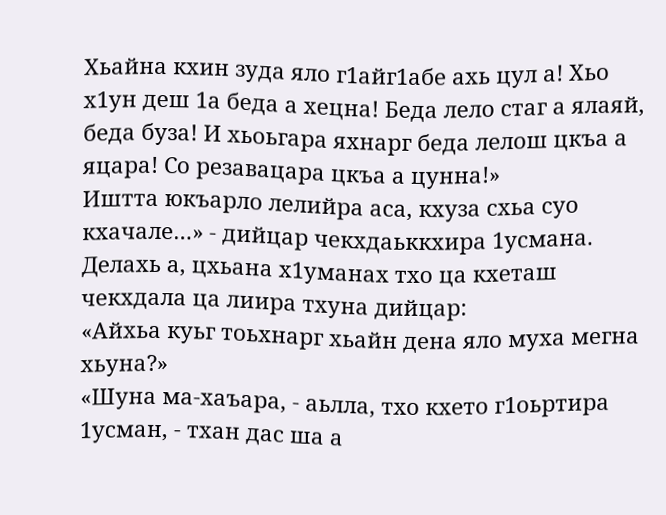Хьайна кхин зуда яло г1айг1абе ахь цул а! Хьо х1ун деш 1а беда а хецна! Беда лело стаг а ялаяй, беда буза! И хьоьгара яхнарг беда лелош цкъа а яцара! Со резавацара цкъа а цунна!»
Иштта юкъарло лелийра аса, кхуза схьа суо кхачале…» - дийцар чекхдаьккхира 1усмана. Делахь а, цхьана х1уманах тхо ца кхеташ чекхдала ца лиира тхуна дийцар:
«Айхьа куьг тоьхнарг хьайн дена яло муха мегна хьуна?»
«Шуна ма-хаъара, - аьлла, тхо кхето г1оьртира 1усман, - тхан дас ша а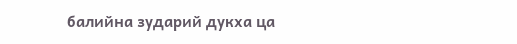балийна зударий дукха ца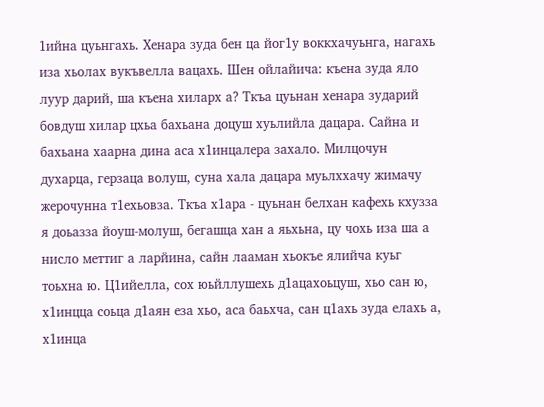1ийна цуьнгахь. Хенара зуда бен ца йог1у воккхачуьнга, нагахь иза хьолах вукъвелла вацахь. Шен ойлайича: къена зуда яло луур дарий, ша къена хиларх а? Ткъа цуьнан хенара зударий бовдуш хилар цхьа бахьана доцуш хуьлийла дацара. Сайна и бахьана хаарна дина аса х1инцалера захало. Милцочун духарца, герзаца волуш, суна хала дацара муьлххачу жимачу жерочунна т1ехьовза. Ткъа х1ара - цуьнан белхан кафехь кхузза я доьазза йоуш-молуш, бегашца хан а яьхьна, цу чохь иза ша а нисло меттиг а ларйина, сайн лааман хьокъе ялийча куьг тоьхна ю. Ц1ийелла, сох юьйллушехь д1ацахоьцуш, хьо сан ю, х1инцца соьца д1аян еза хьо, аса баьхча, сан ц1ахь зуда елахь а, х1инца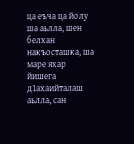ца еъча ца йолу ша аьлла, шен белхан накъосташка, ша маре яхар йишега д1ахаийталаш аьлла, сан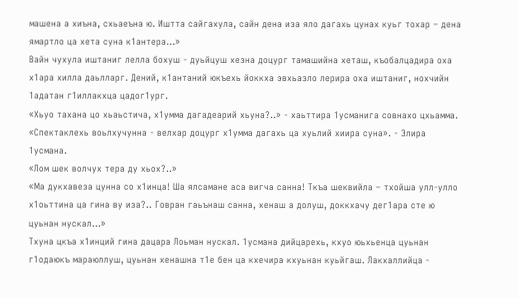машена а хиъна, схьаеъна ю. Иштта сайгахула, сайн дена иза яло дагахь цунах куьг тохар – дена ямартло ца хета суна к1антера…»
Вайн чухула иштаниг лелла бохуш - дуьйцуш хезна доцург тамашийна хеташ, къобалцадира оха х1ара хилла даьлларг. Дений, к1антаний юкъехь йоккха эвхьазло лерира оха иштаниг, нохчийн 1адатан г1иллакхца цадог1ург.
«Хьуо тахана цо хьаьстича, х1умма дагадеарий хьуна?..» - хаьттира 1усманига совнахо цхьамма.
«Спектаклехь воьлхучунна - велхар доцург х1умма дагахь ца хуьлий хиира суна». - Элира 1усмана.
«Лом шек волчух тера ду хьох?..»
«Ма дукхавеза цунна со х1инца! Ша ялсамане аса вигча санна! Ткъа шеквийла – тхойша улл-улло х1оьттина ца гина ву иза?.. Говран гаьънаш санна, хенаш а долуш, доккхачу дег1ара сте ю цуьнан нускал…»
Тхуна цкъа х1инций гина дацара Лоьман нускал. 1усмана дийцарехь, кхуо юьхьенца цуьнан г1одаюкъ мараюллуш, цуьнан хенашна т1е бен ца кхечира кхуьнан куьйгаш. Лакхаллийца -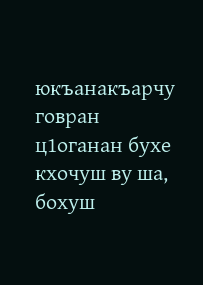юкъанакъарчу говран ц1оганан бухе кхочуш ву ша, бохуш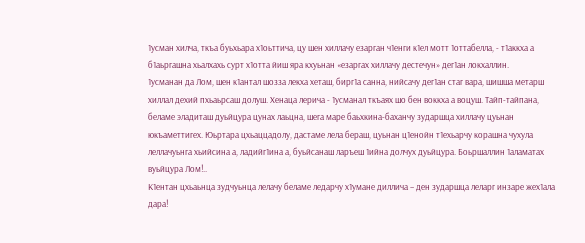1усман хилча, ткъа буьхьара х1оьттича, цу шен хиллачу езарган ч1енги к1ел мотт 1оттабелла, - т1аккха а б1аьргашна хьалхахь сурт х1отта йиш яра кхуьнан «езаргах хиллачу дестечун» дег1ан локхаллин.
1усманан да Лом, шен к1антал шозза лекха хеташ, бирг1а санна, нийсачу дег1ан стаг вара, шишша метарш хиллал дехий пхьаьрсаш долуш. Хенаца лерича - 1усманал ткъаях шо бен воккха а воцуш. Тайп-тайпана, беламе эладиташ дуьйцура цунах лаьцна, шега маре баьхкина-баханчу зударшца хиллачу цуьнан юкъаметтигех. Юьртара цхьаццадолу, дастаме лела бераш, цуьнан ц1енойн т1ехьарчу корашна чухула леллачуьнга хьийсина а, ладийг1ина а, буьйсанаш ларъеш 1ийна долчух дуьйцура. Боьршаллин 1аламатах вуьйцура Лом!..
К1ентан цхьаьнца зудчуьнца лелачу беламе ледарчу х1умане диллича – ден зударшца леларг инзаре жех1ала дара!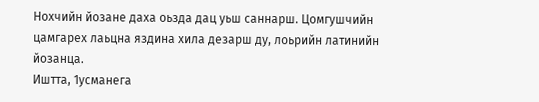Нохчийн йозане даха оьзда дац уьш саннарш. Цомгушчийн цамгарех лаьцна яздина хила дезарш ду, лоьрийн латинийн йозанца.
Иштта, 1усманега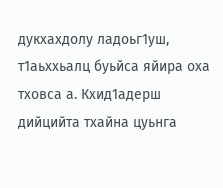дукхахдолу ладоьг1уш, т1аьххьалц буьйса яйира оха тховса а. Кхид1адерш дийцийта тхайна цуьнга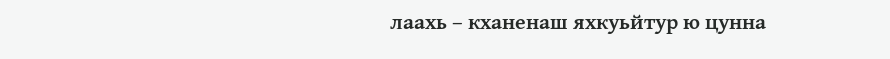лаахь – кханенаш яхкуьйтур ю цунна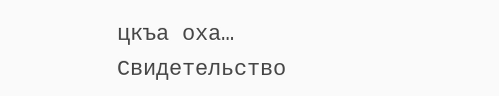цкъа оха…
Свидетельство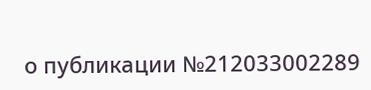о публикации №212033002289